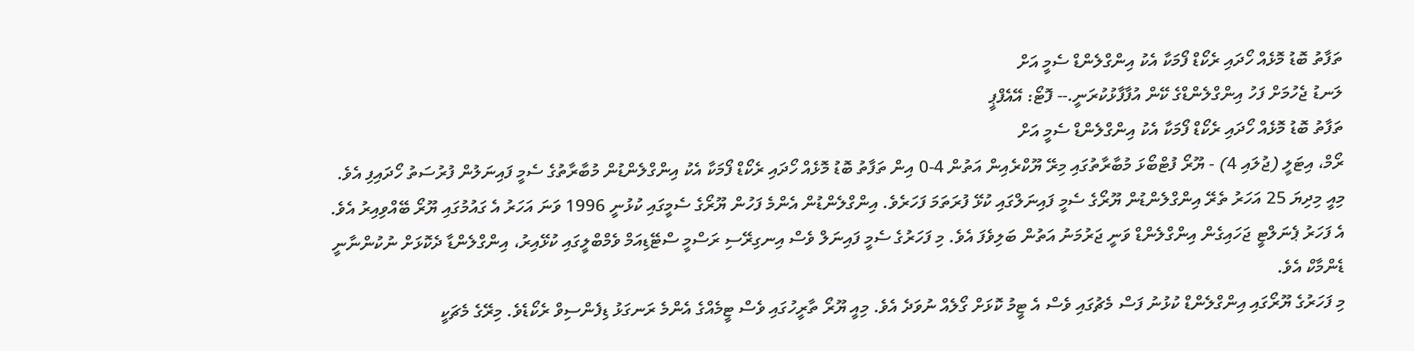ތަފާތު ބޮޑު މޮޅެއް ހޯދައި ރެކޯޑް ފޯމަކާ އެކު އިންގްލެންޑް ސެމީ އަށް
ލަނޑު ޖެހުމަށް ފަހު އިންގްލެންޑްގެ ކޭން އުފާފާޅުކުރަނީ.-- ފޮޓޯ: އޭއެފްޕީ
ތަފާތު ބޮޑު މޮޅެއް ހޯދައި ރެކޯޑް ފޯމަކާ އެކު އިންގްލެންޑް ސެމީ އަށް
ރޯމް، އިޓަލީ (ޖުލައި 4) - ޔޫރޯ ފުޓްބޯޅަ މުބާރާތުގައި މިރޭ ޔޫކްރެއިން އަތުން 4-0 އިން ތަފާތު ބޮޑު މޮޅެއް ހޯދައި ރެކޯޑް ފޯމަކާ އެކު އިންގްލެންޑުން މުބާރާތުގެ ސެމީ ފައިނަލުން ފުރުސަތު ހޯދައިފި އެވެ.
މިއީ މިދިޔަ 25 އަހަރު ތެރޭ އިންގްލެންޑުން ޔޫރޯގެ ސެމީ ފައިނަލްގައި ކުޅޭ ފުރަތަމަ ފަހަރެވެ. އިންގްލެންޑުން އެންމެ ފަހުން ޔޫރޯގެ ސެމީގައި ކުޅުނީ 1996 ވަނަ އަހަރު އެ ގައުމުގައި ޔޫރޯ ބޭއްވިއިރު އެވެ. އެ ފަހަރު ޕެނަލްޓީ ޖަހައިގެން އިންގްލެންޑް ވަނީ ޖަރުމަނު އަތުން ބަލިވެފަ އެވެ. މި ފަހަރުގެ ސެމީ ފައިނަލް ވެސް އިނގިރޭސި ރަސްމީ ސްޓޭޑިއަމް ވެމްބްލީގައި ކުޅޭއިރު، އިންގްލެންޑާ ދެކޮޅަށް ނުކުންނާނީ ޑެންމާކް އެވެ.
މި ފަހަރުގެ ޔޫރޯގައި އިންގްލެންޑް ކުޅުނު ފަސް މެޗުގައި ވެސް އެ ޓީމު ކޮޅަށް ގޯލެއް ނުވަދެ އެވެ. މިއީ ޔޫރޯ ތާރީހުގައި ވެސް ޓީމެއްގެ އެންމެ ރަނގަޅު ޑިފެންސިވް ރެކޯޑެވެ. މިރޭގެ މެޗަކީ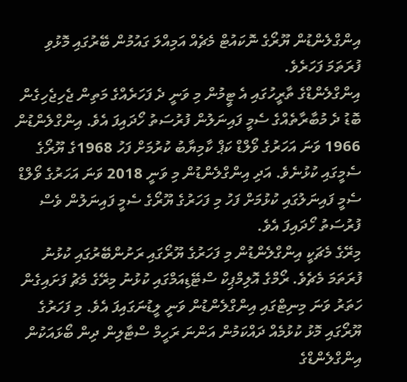އިންގްލެންޑުން ޔޫރޯގެ ނޮކައުޓް މެޗެއް އަމިއްލަ ގައުމުން ބޭރުގައި މޮޅުވި ފުރަތަމަ ފަހަރެވެ.
އިންގްލެންޑްގެ ތާރީހުގައި އެ ޓީމުން މި ވަނީ ދެ ފަހަރެއްގެ މަތިން ޖެހިޖެހިގެން ބޮޑު ދެ މުބާރާތެއްގެ ސެމީ ފައިނަލުން ފުރުސަތު ހޯދައިފަ އެވެ. އިންގްލެންޑުން 1966 ވަނަ އަހަރުގެ ވޯލްޑް ކަޕް ކާމިޔާބު ކުރުމަށް ފަހު 1968ގެ ޔޫރޯގެ ސެމީގައި ކުޅުނެވެ. އަދި އިންގްލެންޑުން މި ވަނީ 2018 ވަނަ އަހަރުގެ ވޯލްޑް ސެމީ ފައިނަލުގައި ކުޅުމަށް ފަހު މި ފަހަރުގެ ޔޫރޯގެ ސެމީ ފައިނަލުން ވެސް ފުރުސަތު ހޯދައިފަ އެވެ.
މިރޭގެ މެޗަކީ އިންގްލެންޑުން މި ފަހަރުގެ ޔޫރޯގައި ރަށުންބޭރުގައި ކުޅުނު ފުރަތަމަ މެޗެވެ. ރޯމްގެ އޮލިމްޕިކް ސްޓޭޑިއަމްގައި ކުޅުނު މިރޭގެ މެޗު ފަށައިގެން ހަތަރު ވަނަ މިނިޓްގައި އިންގްލެންޑުން ވަނީ ލީޑުނަގައިފަ އެވެ. މި ފަހަރުގެ ޔޫރޯގައި މޮޅު ކުޅުމެއް ދައްކަމުން އަންނަ ރަހީމް ސްޓާލިން ދިން ބޯޅައަކުން އިންގްލެންޑްގެ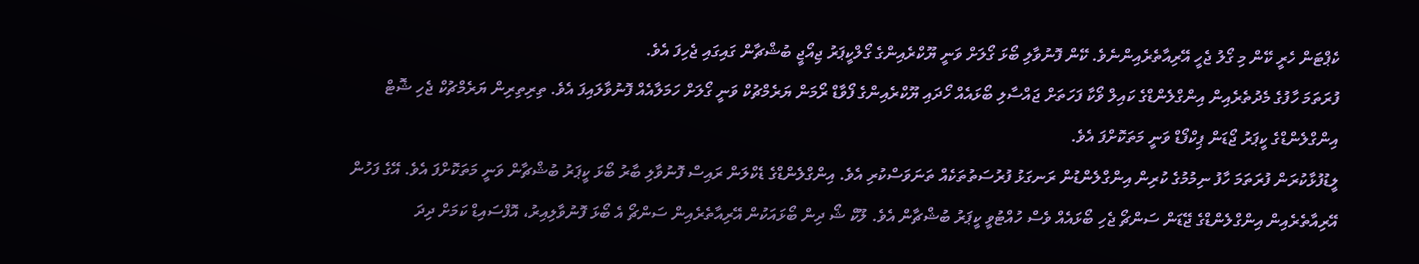ކެޕްޓަން ހެރީ ކޭން މި ގޯލު ޖެހީ އޭރިއާތެރެއިންނެވެ. ކޭން ފޮނުވާލި ބޯޅަ ގޯލަށް ވަނީ ޔޫކްރެއިންގެ ގޯލްކީޕަރު ޖިއޯޖީ ބުޝްޗާން ގައިގައި ޖެހިފަ އެވެ.
ފުރަތަމަ ހާފުގެ މެދުތެރެއިން އިންގްލެންޑްގެ ކައިލް ވޯކާ ފަހަތަށް ޖައްސާލި ބޯޅައެއް ހޯދައި ޔޫކްރެއިންގެ ފޯވާޑް ރޯމަން ޔަރެމްޗުކް ވަނީ ގޯލަށް ހަމަލާއެއް ފޮނުވާލައިފަ އެވެ. ތިރިތިރިން ޔަރެމްޗުކް ޖެހި ޝޮޓް އިންގްލެންޑްގެ ކީޕަރު ޖޯޑަން ޕިކްފޯޑް ވަނީ މަތަކޮށްފަ އެވެ.
ލީޑުފުޅާކުރަން ފުރަތަމަ ހާފު ނިމުމުގެ ކުރިން އިންގްލެންޑުން ރަނގަޅު ފުރުސަތުތަކެއް ތަނަވަސްކުރި އެވެ. އިންގްލެންޑްގެ ޑެކްލަން ރައިސް ފޮނުވާލި ބާރު ބޯޅަ ކީޕަރު ބުޝްޗާން ވަނީ މަތަކޮށްފަ އެވެ. އޭގެ ފަހުން އޭރިއާތެރެއިން އިންގްލެންޑްގެ ޖޭޑަން ސަންޗޯ ޖެހި ބޯޅައެއް ވެސް ހުއްޓުވީ ކީޕަރު ބުޝްޗާން އެވެ. ލޫކް ޝޯ ދިން ބޯޅައަކުން އޭރިއާތެރެއިން ސަންޗޯ އެ ބޯޅަ ފޮނުވާލިއިރު، އޮފްސައިޑް ކަމަށް ދިދަ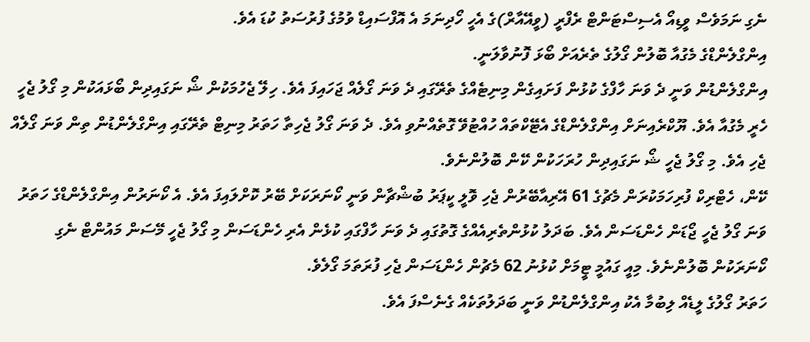ނެގި ނަމަވެސް ވީޑިއޯ އެސިސްޓަންޓް ރެފްރީ (ވީއޭއާރް)ގެ އެހީ ހޯދިނަމަ އެ އޮފްސައިޑް ވުމުގެ ފުރުސަތު ކުޑަ އެވެ.
އިންގްލެންޑްގެ މެގުއާ ބޮލުން ގޯލުގެ ތެރެއަށް ބޯޅަ ފޮނުވާލަނީ.
އިންގްލެންޑުން ވަނީ ދެ ވަނަ ހާފްގެ ކުޅުން ފަށައިގެން މިނިޓެއްގެ ތެރޭގައި ދެ ވަނަ ގޯލެއް ޖަހައިފަ އެވެ. ހިލޭ ޖެހުމަކުން ޝޯ ނަގައިދިން ބޯޅައަކުން މި ގޯލު ޖެހީ ހެރީ މެގުއާ އެވެ. ޔޫކްރެއިނަށް އިންގްލެންޑްގެ އެޓޭކްތައް ހުއްޓުވޭ ގޮތެއްނުވި އެވެ. ދެ ވަނަ ގޯލު ޖެހިތާ ހަތަރު މިނިޓް ތެރޭގައި އިންގްލެންޑުން ތިން ވަނަ ގޯލެއް ޖެހި އެވެ. މި ގޯލު ޖެހީ ޝޯ ނަގައިދިން ހުރަހަކުން ކޭން ބޮލުންނެވެ.
ކޭން، ހެޓްރިކް ފުރިހަމަކުރަން މެޗުގެ 61 އޭރިއާބޭރުން ޖެހި ވޮލީ ކީޕަރު ބުޝްޗާން ވަނީ ކޯނަރަކަށް ބޭރު ކޮށްލައިފަ އެވެ. އެ ކޯނަރުން އިންގްލެންޑްގެ ހަތަރު ވަނަ ގޯލު ޖެހީ ޖޯޑަން ހެންޑަސަން އެވެ. ބަދަލު ކުޅުންތެރިއެއްގެ ގޮތުގައި ދެ ވަނަ ހާފްގައި ކުޅެން އެރި ހެންޑަސަން މި ގޯލު ޖެހީ މޭސަން މައުންޓް ނެގި ކޯނަރަކުން ބޮލުންނެވެ. މިއީ ގައުމީ ޓީމަށް ކުޅުނު 62 މެޗުން ހެންޑަސަން ޖެހި ފުރަތަމަ ގޯލެވެ.
ހަތަރު ގޯލުގެ ލީޑެއް ލިބުމާ އެކު އިންގްލެންޑުން ވަނީ ބަދަލުތަކެއް ގެނެސްފަ އެވެ.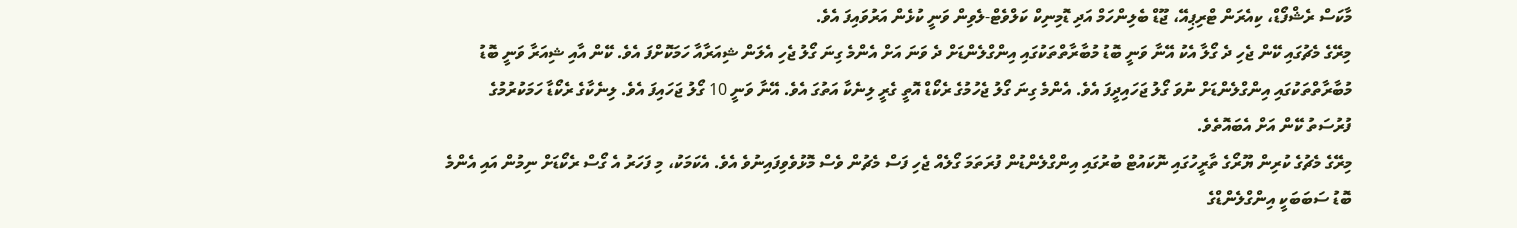މާކަސް ރެޝްފޯޑް، ކިއެރަން ޓްރިޕިއޭ، ޖޫޑް ބެލިންހަމް އަދި ޑޮމިނިކް ކަލްވެޓް-ލެވިން ވަނީ ކުޅެން އަރުވައިފަ އެވެ.
މިރޭގެ މެޗުގައި ކޭން ޖެހި ދެ ގޯލާ އެކު އޭނާ ވަނީ ބޮޑު މުބާރާތްތަކުގައި އިންގްލެންޑަށް ދެ ވަނަ އަށް އެންމެ ގިނަ ގޯލު ޖެހި އެލަން ޝިއަރާއާ ހަމަކޮށްފަ އެވެ. ކޭން އާއި ޝިއަރާ ވަނީ ބޮޑު މުބާރާތްތަކުގައި އިންގްލެންޑަށް ނުވަ ގޯލު ޖަހައިދީފަ އެވެ. އެންމެ ގިނަ ގޯލު ޖެހުމުގެ ރެކޯޑް އޮތީ ގެރީ ލިނެކާ އަތުގަ އެވެ. އޭނާ ވަނީ 10 ގޯލު ޖަހައިފަ އެވެ. ލިނެކާގެ ރެކޯޑާ ހަމަކުރުމުގެ ފުރުސަތު ކޭން އަށް އެބައޮތެވެ.
މިރޭގެ މެޗުގެ ކުރިން ޔޫރޯގެ ތާރީހުގައި ނޮކައުޓް ބުރުގައި އިންގްލެންޑުން ފުރަތަމަ ގޯލެއް ޖެހި ފަސް މެޗުން ވެސް މޮޅުވެވިފައިނުވެ އެވެ. އެކަމަކު، މި ފަހަރު އެ ގޯސް ރެކޯޑަށް ނިމުން އައި އެންމެ ބޮޑު ސަބަބަކީ އިންގްލެންޑްގެ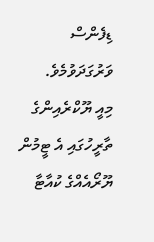ޑިފެންސް ވަރުގަދަވުމެވެ.
މިއީ ޔޫކްރެއިންގެ ތާރީހުގައި އެ ޓީމުން ޔޫރޯއެއްގެ ކުއާޓާ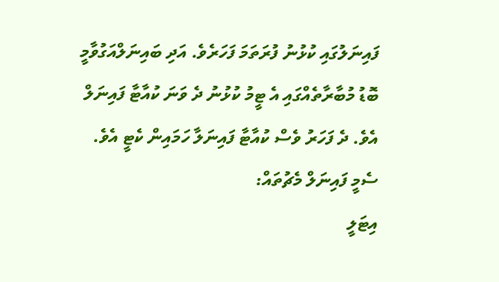ފައިނަލުގައި ކުޅުނު ފުރަތަމަ ފަހަރެވެ. އަދި ބައިނަލްއަގުވާމީ ބޮޑު މުބާރާތެއްގައި އެ ޓީމު ކުޅުނު ދެ ވަނަ ކުއާޓާ ފައިނަލް އެވެ. ދެ ފަހަރު ވެސް ކުއާޓާ ފައިނަލާ ހަމައިން ކެޓީ އެވެ.
ސެމީ ފައިނަލް މެޗުތައް:
އިޓަލީ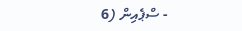- ސްޕެއިން (6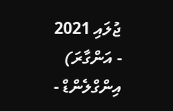ޖުލައި 2021 - އަންގާރަ)
އިންގްލެންޑް -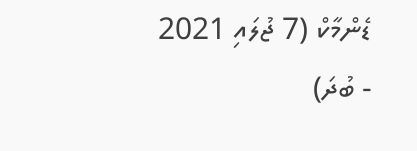ޑެންމާކް (7 ޖުލައި 2021 - ބުދަ)